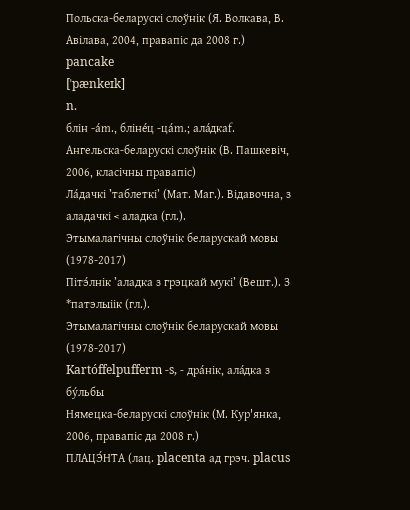Польска-беларускі слоўнік (Я. Волкава, В. Авілава, 2004, правапіс да 2008 г.)
pancake
[ˈpænkeɪk]
n.
блін -а́m., бліне́ц -ца́m.; ала́дкаf.
Ангельска-беларускі слоўнік (В. Пашкевіч, 2006, класічны правапіс)
Ла́дачкі ’таблеткі’ (Мат. Маг.). Відавочна, з аладачкі < аладка (гл.).
Этымалагічны слоўнік беларускай мовы (1978-2017)
Пітэ́лнік ’аладка з грэцкай мукі’ (Вешт.). З *патэлыіік (гл.).
Этымалагічны слоўнік беларускай мовы (1978-2017)
Kartóffelpufferm -s, - дра́нік, ала́дка з бу́льбы
Нямецка-беларускі слоўнік (М. Кур'янка, 2006, правапіс да 2008 г.)
ПЛАЦЭ́НТА (лац. placenta ад грэч. placus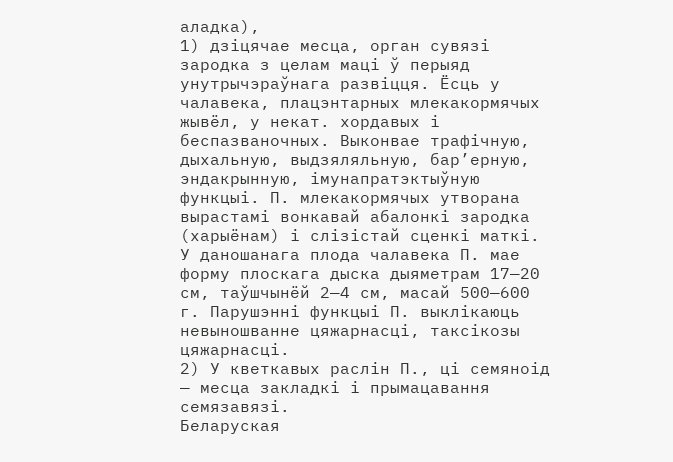аладка),
1) дзіцячае месца, орган сувязі зародка з целам маці ў перыяд унутрычэраўнага развіцця. Ёсць у чалавека, плацэнтарных млекакормячых жывёл, у некат. хордавых і беспазваночных. Выконвае трафічную, дыхальную, выдзяляльную, бар’ерную, эндакрынную, імунапратэктыўную функцыі. П. млекакормячых утворана вырастамі вонкавай абалонкі зародка (харыёнам) і слізістай сценкі маткі. У даношанага плода чалавека П. мае форму плоскага дыска дыяметрам 17—20 см, таўшчынёй 2—4 см, масай 500—600 г. Парушэнні функцыі П. выклікаюць невыношванне цяжарнасці, таксікозы цяжарнасці.
2) У кветкавых раслін П., ці семяноід — месца закладкі і прымацавання семязавязі.
Беларуская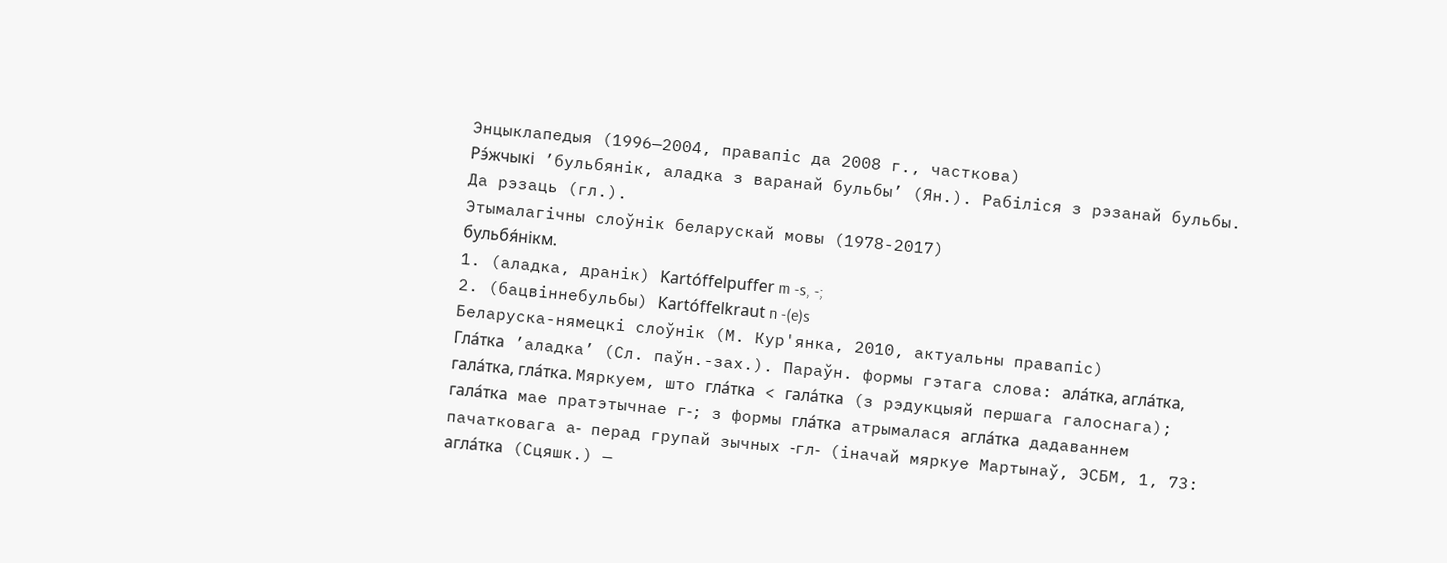Энцыклапедыя (1996—2004, правапіс да 2008 г., часткова)
Рэ́жчыкі ’бульбянік, аладка з варанай бульбы’ (Ян.). Рабіліся з рэзанай бульбы. Да рэзаць (гл.).
Этымалагічны слоўнік беларускай мовы (1978-2017)
бульбя́нікм.
1. (аладка, дранік) Kartóffelpuffer m -s, -;
2. (бацвіннебульбы) Kartóffelkraut n -(e)s
Беларуска-нямецкі слоўнік (М. Кур'янка, 2010, актуальны правапіс)
Гла́тка ’аладка’ (Сл. паўн.-зах.). Параўн. формы гэтага слова: ала́тка, агла́тка, гала́тка, гла́тка. Мяркуем, што гла́тка < гала́тка (з рэдукцыяй першага галоснага); гала́тка мае пратэтычнае г‑; з формы гла́тка атрымалася агла́тка дадаваннем пачатковага а‑ перад групай зычных ‑гл‑ (іначай мяркуе Мартынаў, ЭСБМ, 1, 73: агла́тка (Сцяшк.) —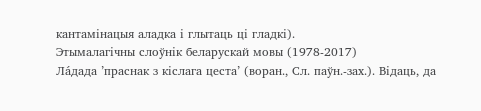кантамінацыя аладка і глытаць ці гладкі).
Этымалагічны слоўнік беларускай мовы (1978-2017)
Ла́дада ’праснак з кіслага цеста’ (воран., Сл. паўн.-зах.). Відаць, да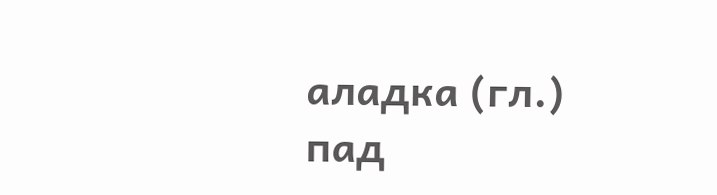аладка (гл.) пад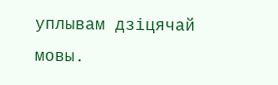уплывам дзіцячай мовы.